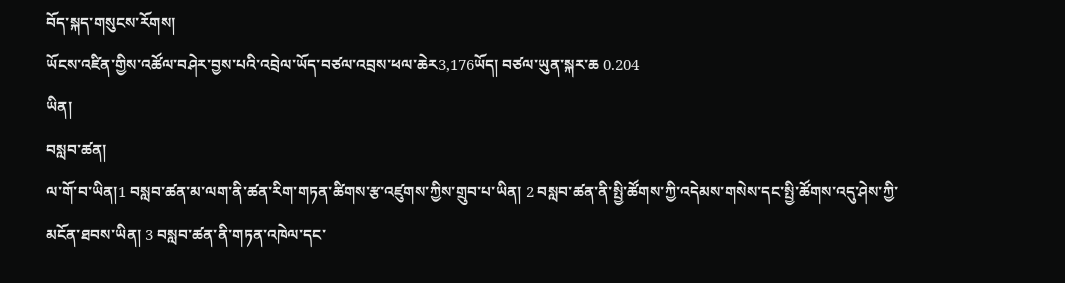བོད་སྐད་གསུངས་རོགས།
ཡོངས་འཛིན་གྱིས་འཚོལ་བཤེར་བྱས་པའི་འབྲེལ་ཡོད་བཙལ་འབྲས་ཕལ་ཆེར3,176ཡོད། བཙལ་ཡུན་སྐར་ཆ 0.204
ཡིན།
བསླབ་ཚན།
ལ་གོ་བ་ཡིན།1 བསླབ་ཚན་མ་ལག་ནི་ཚན་རིག་གཏན་ཚིགས་རྩ་འཛུགས་ཀྱིས་གྲུབ་པ་ཡིན། 2 བསླབ་ཚན་ནི་སྤྱི་ཚོགས་ཀྱི་འདེམས་གསེས་དང་སྤྱི་ཚོགས་འདུ་ཤེས་ཀྱི་མངོན་ཐབས་ཡིན། 3 བསླབ་ཚན་ནི་གཏན་འཁེལ་དང་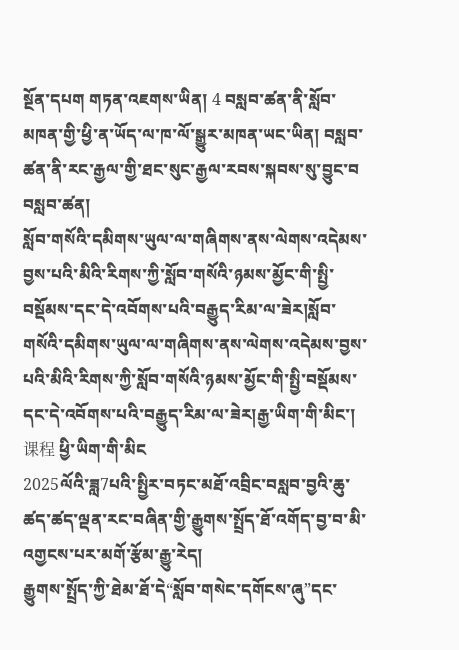སྔོན་དཔག གཏན་འཇགས་ཡིན། 4 བསླབ་ཚན་ནི་སློབ་མཁན་གྱི་ཕྱི་ན་ཡོད་ལ་ཁ་ལོ་སྒྱུར་མཁན་ཡང་ཡིན། བསླབ་ཚན་ནི་རང་རྒྱལ་གྱི་ཐང་སུང་རྒྱལ་རབས་སྐབས་སུ་བྱུང་བ
བསླབ་ཚན།
སློབ་གསོའི་དམིགས་ཡུལ་ལ་གཞིགས་ནས་ལེགས་འདེམས་བྱས་པའི་མིའི་རིགས་ཀྱི་སློབ་གསོའི་ཉམས་མྱོང་གི་སྤྱི་བསྡོམས་དང་དེ་འབོགས་པའི་བརྒྱུད་རིམ་ལ་ཟེར།སློབ་གསོའི་དམིགས་ཡུལ་ལ་གཞིགས་ནས་ལེགས་འདེམས་བྱས་པའི་མིའི་རིགས་ཀྱི་སློབ་གསོའི་ཉམས་མྱོང་གི་སྤྱི་བསྡོམས་དང་དེ་འབོགས་པའི་བརྒྱུད་རིམ་ལ་ཟེར།རྒྱ་ཡིག་གི་མིང་། 课程 ཕྱི་ཡིག་གི་མིང
2025ལོའི་ཟླ7པའི་སྤྱིར་བཏང་མཐོ་འབྲིང་བསླབ་བྱའི་ཆུ་ཚད་ཚད་ལྡན་རང་བཞིན་གྱི་རྒྱུགས་སྤྲོད་ཐོ་འགོད་བྱ་བ་མི་འགྱངས་པར་མགོ་རྩོམ་རྒྱུ་རེད།
རྒྱུགས་སྤྲོད་ཀྱི་ཐེམ་ཐོ་དེ“སློབ་གསེང་དགོངས་ཞུ”དང་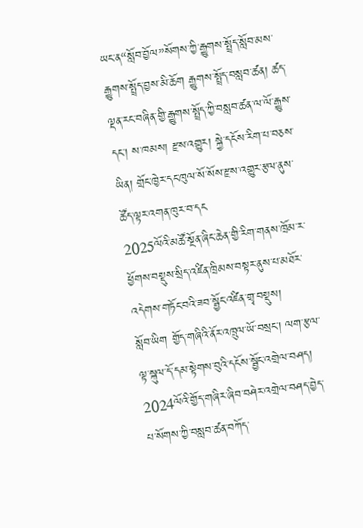ཡང་ན“སློབ་བྱོལ”སོགས་ཀྱི་རྒྱུགས་སྤྲོད་སློབ་མས་རྒྱུགས་སྤྲོད་བྱས་མི་ཆོག རྒྱུགས་སྤྲོད་བསླབ་ཚན། ཚད་ལྡན་རང་བཞིན་གྱི་རྒྱུགས་སྤྲོད་ཀྱི་བསླབ་ཚན་ལ་ལོ་རྒྱུས་དང་། ས་ཁམས། རྫས་འགྱུར། སྐྱེ་དངོས་རིག་པ་བཅས་ཡིན། གྲོང་ཁྱེར་དང་ཁུལ་སོ་སོས་རྫས་འགྱུར་རྩལ་ནུས་ཚོད་ལྟར་འགན་ཁུར་བ་དང
2025ལོའི་མཚོ་སྔོན་ཞིང་ཆེན་གྱི་རིག་གནས་ཁྲོམ་ར་ཕྱོགས་བསྡུས་སྲིད་འཛིན་ཁྲིམས་བསྟར་ནུས་པ་མཐོར་འདེགས་གཏོང་བའི་ཟབ་སྦྱོང་འཛིན་གྲྭ་བསྡུས།
སློབ་ཡིག གྱོད་གཞིའི་ནོར་འཁྲུལ་ཡོ་བསྲང་། ལག་རྩལ་ལྟ་སྐུལ་དོ་དམ་སྟེགས་བུའི་དངོས་སྦྱོང་འགྲེལ་བཤད། 2024ལོའི་གྱོད་གཞིར་ཞིབ་བཤེར་འགྲེལ་བཤད་བྱེད་པ་སོགས་ཀྱི་བསླབ་ཚན་བཀོད་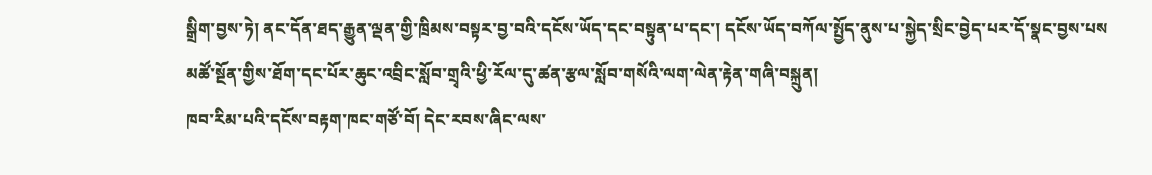སྒྲིག་བྱས་ཏེ། ནང་དོན་ཐད་རྒྱུན་ལྡན་གྱི་ཁྲིམས་བསྟར་བྱ་བའི་དངོས་ཡོད་དང་བསྟུན་པ་དང་། དངོས་ཡོད་བཀོལ་སྤྱོད་ནུས་པ་སྐྱེད་སྲིང་བྱེད་པར་དོ་སྣང་བྱས་པས
མཚོ་སྔོན་གྱིས་ཐོག་དང་པོར་ཆུང་འབྲིང་སློབ་གྲྭའི་ཕྱི་རོལ་དུ་ཚན་རྩལ་སློབ་གསོའི་ལག་ལེན་རྟེན་གཞི་བསྐྲུན།
ཁབ་རིམ་པའི་དངོས་བརྟག་ཁང་གཙོ་བོ། དེང་རབས་ཞིང་ལས་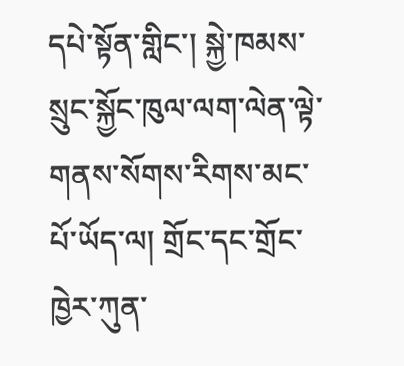དཔེ་སྟོན་གླིང་། སྐྱེ་ཁམས་སྲུང་སྐྱོང་ཁུལ་ལག་ལེན་ལྟེ་གནས་སོགས་རིགས་མང་པོ་ཡོད་ལ། གྲོང་དང་གྲོང་ཁྱེར་ཀུན་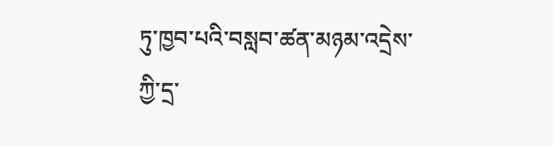ཏུ་ཁྱབ་པའི་བསླབ་ཚན་མཉམ་འདྲེས་ཀྱི་དྲ་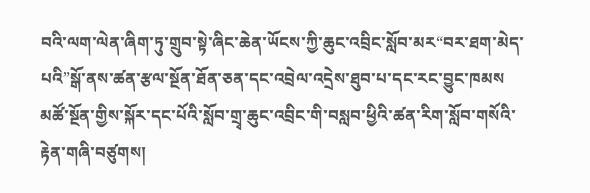བའི་ལག་ལེན་ཞིག་ཏུ་གྲུབ་སྟེ་ཞིང་ཆེན་ཡོངས་ཀྱི་ཆུང་འབྲིང་སློབ་མར“བར་ཐག་མེད་པའི”སྒོ་ནས་ཚན་རྩལ་སྔོན་ཐོན་ཅན་དང་འབྲེལ་འདྲེས་ཐུབ་པ་དང་རང་བྱུང་ཁམས
མཚོ་སྔོན་གྱིས་སྐོར་དང་པོའི་སློབ་གྲྭ་ཆུང་འབྲིང་གི་བསླབ་ཕྱིའི་ཚན་རིག་སློབ་གསོའི་རྟེན་གཞི་བཙུགས།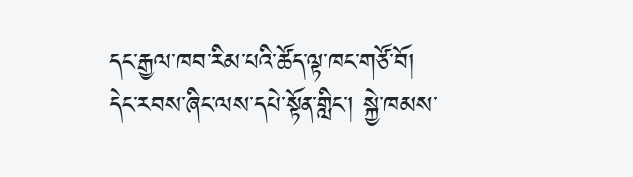དང་རྒྱལ་ཁབ་རིམ་པའི་ཚོད་ལྟ་ཁང་གཙོ་བོ། དེང་རབས་ཞིང་ལས་དཔེ་སྟོན་གླིང་། སྐྱེ་ཁམས་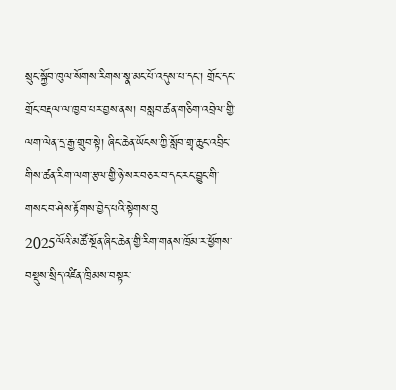སྲུང་སྐྱོབ་ཁུལ་སོགས་རིགས་སྣ་མང་པོ་འདུས་པ་དང་། གྲོང་དང་གྲོང་བརྡལ་ལ་ཁྱབ་པར་བྱས་ནས། བསླབ་ཚན་གཅིག་འབྲེལ་གྱི་ལག་ལེན་དྲ་རྒྱ་གྲུབ་སྟེ། ཞིང་ཆེན་ཡོངས་ཀྱི་སློབ་གྲྭ་ཆུང་འབྲིང་གིས་ཚན་རིག་ལག་རྩལ་གྱི་ཉེ་སར་བཅར་བ་དང་རང་བྱུང་གི་གསང་བ་ཤེས་རྟོགས་བྱེད་པའི་སྟེགས་བུ
2025ལོའི་མཚོ་སྔོན་ཞིང་ཆེན་གྱི་རིག་གནས་ཁྲོམ་ར་ཕྱོགས་བསྡུས་སྲིད་འཛིན་ཁྲིམས་བསྟར་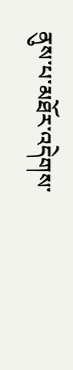ནུས་པ་མཐོར་འདེགས་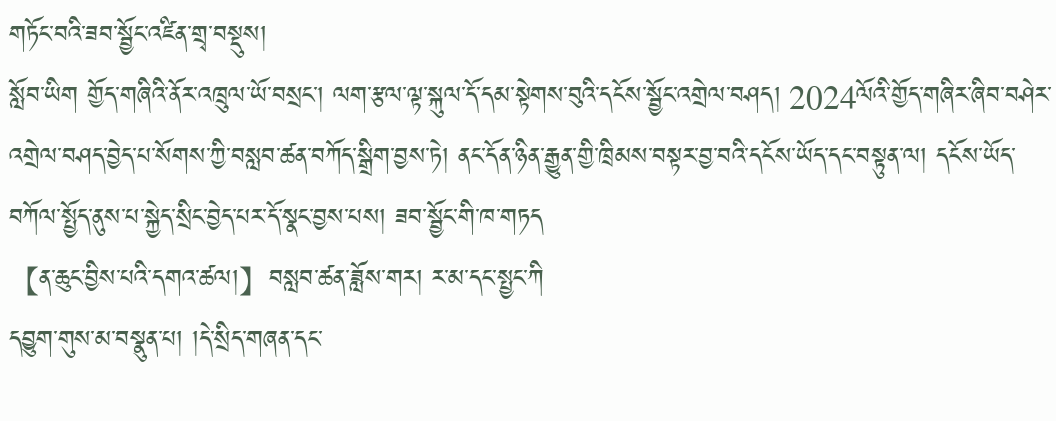གཏོང་བའི་ཟབ་སྦྱོང་འཛིན་གྲྭ་བསྡུས།
སློབ་ཡིག གྱོད་གཞིའི་ནོར་འཁྲུལ་ཡོ་བསྲང་། ལག་རྩལ་ལྟ་སྐུལ་དོ་དམ་སྟེགས་བུའི་དངོས་སྦྱོང་འགྲེལ་བཤད། 2024ལོའི་གྱོད་གཞིར་ཞིབ་བཤེར་འགྲེལ་བཤད་བྱེད་པ་སོགས་ཀྱི་བསླབ་ཚན་བཀོད་སྒྲིག་བྱས་ཏེ། ནང་དོན་ཉིན་རྒྱུན་གྱི་ཁྲིམས་བསྟར་བྱ་བའི་དངོས་ཡོད་དང་བསྟུན་ལ། དངོས་ཡོད་བཀོལ་སྤྱོད་ནུས་པ་སྐྱེད་སྲིང་བྱེད་པར་དོ་སྣང་བྱས་པས། ཟབ་སྦྱོང་གི་ཁ་གཏད
【ན་ཆུང་བྱིས་པའི་དགའ་ཚལ།】བསླབ་ཚན་ཟློས་གར། ར་མ་དང་སྤྱང་ཀི
དབྱུག་གུས་མ་བསྣུན་པ། །དེ་སྲིད་གཞན་དང་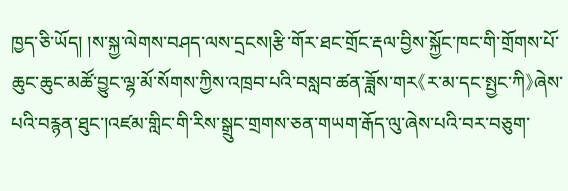ཁྱད་ཅི་ཡོད། །ས་སྐྱ་ལེགས་བཤད་ལས་དྲངས།རྩི་གོར་ཐང་གྲོང་རྡལ་བྱིས་སྐྱོང་ཁང་གི་གྲོགས་པོ་ཆུང་ཆུང་མཚོ་བྱུང་ལྷ་མོ་སོགས་ཀྱིས་འཁྲབ་པའི་བསླབ་ཚན་ཟློས་གར《ར་མ་དང་སྤྱང་ཀི》ཞེས་པའི་བརྙན་ཐུང་།འཛམ་གླིང་གི་རིས་སྒྲུང་གྲགས་ཅན་གཡག་རྒོད་ལུ་ཞེས་པའི་བར་བཅུག་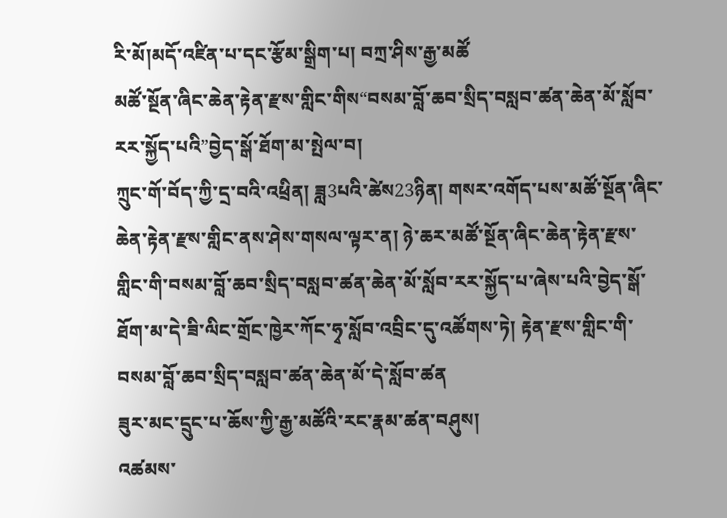རི་མོ།མདོ་འཛིན་པ་དང་རྩོམ་སྒྲིག་པ། བཀྲ་ཤིས་རྒྱ་མཚོ
མཚོ་སྔོན་ཞིང་ཆེན་རྟེན་རྫས་གླིང་གིས“བསམ་བློ་ཆབ་སྲིད་བསླབ་ཚན་ཆེན་མོ་སློབ་རར་སྐྱོད་པའི”བྱེད་སྒོ་ཐོག་མ་སྤེལ་བ།
ཀྲུང་གོ་བོད་ཀྱི་དྲ་བའི་འཕྲིན། ཟླ3པའི་ཚེས23ཉིན། གསར་འགོད་པས་མཚོ་སྔོན་ཞིང་ཆེན་རྟེན་རྫས་གླིང་ནས་ཤེས་གསལ་ལྟར་ན། ཉེ་ཆར་མཚོ་སྔོན་ཞིང་ཆེན་རྟེན་རྫས་གླིང་གི་བསམ་བློ་ཆབ་སྲིད་བསླབ་ཚན་ཆེན་མོ་སློབ་རར་སྐྱོད་པ་ཞེས་པའི་བྱེད་སྒོ་ཐོག་མ་དེ་ཟི་ལིང་གྲོང་ཁྱེར་ཀོང་ཧྭ་སློབ་འབྲིང་དུ་འཚོགས་ཏེ། རྟེན་རྫས་གླིང་གི་བསམ་བློ་ཆབ་སྲིད་བསླབ་ཚན་ཆེན་མོ་དེ་སློབ་ཚན
ཟུར་མང་དྲུང་པ་ཆོས་ཀྱི་རྒྱ་མཚོའི་རང་རྣམ་ཚན་བཤུས།
འཚམས་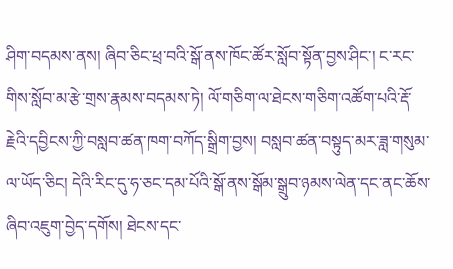ཤིག་བདམས་ནས། ཞིབ་ཅིང་ཕྲ་བའི་སྒོ་ནས་ཁོང་ཚོར་སློབ་སྟོན་བྱས་ཤིང་། ང་རང་གིས་སློབ་མ་རྩེ་གྲས་རྣམས་བདམས་ཏེ། ལོ་གཅིག་ལ་ཐེངས་གཅིག་འཚོག་པའི་རྡོ་རྗེའི་དབྱིངས་ཀྱི་བསླབ་ཚན་ཁག་བཀོད་སྒྲིག་བྱས། བསླབ་ཚན་བསྟུད་མར་ཟླ་གསུམ་ལ་ཡོད་ཅིང། དེའི་རིང་དུ་ཧ་ཅང་དམ་པོའི་སྒོ་ནས་སྒོམ་སྒྲུབ་ཉམས་ལེན་དང་ནང་ཆོས་ཞིབ་འཇུག་བྱེད་དགོས། ཐེངས་དང་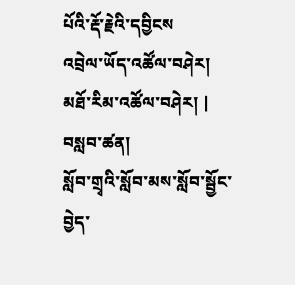པོའི་རྡོ་རྗེའི་དབྱིངས
འབྲེལ་ཡོད་འཚོལ་བཤེར།
མཐོ་རིམ་འཚོལ་བཤེར། |
བསླབ་ཚན།
སློབ་གྲྭའི་སློབ་མས་སློབ་སྦྱོང་བྱེད་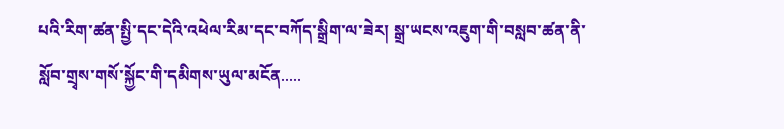པའི་རིག་ཚན་སྤྱི་དང་དེའི་འཕེལ་རིམ་དང་བཀོད་སྒྲིག་ལ་ཟེར། སྒྲ་ཡངས་འཇུག་གི་བསླབ་ཚན་ནི་སློབ་གྲྭས་གསོ་སྐྱོང་གི་དམིགས་ཡུལ་མངོན.....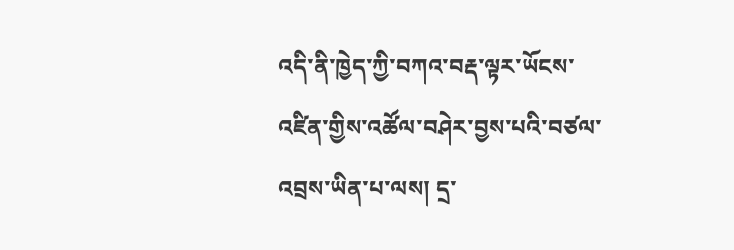འདི་ནི་ཁྱེད་ཀྱི་བཀའ་བརྡ་ལྟར་ཡོངས་འཛིན་གྱིས་འཚོལ་བཤེར་བྱས་པའི་བཙལ་འབྲས་ཡིན་པ་ལས། དྲ་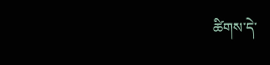ཚིགས་དེ་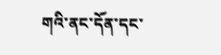གའི་ནང་དོན་དང་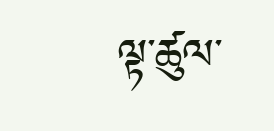ལྟ་ཚུལ་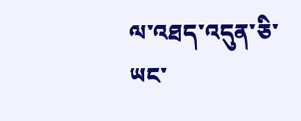ལ་འཐད་འདུན་ཅི་ཡང་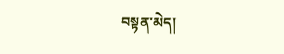བསྟན་མེད།